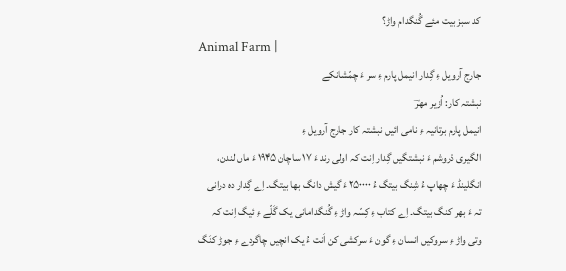کد سبز بیت مئے گُنگدام واڑ؟
Animal Farm |
جارج آرویل ءِ گِدار انیمل پارم ءِ سر ءَ چمّشانکے
نبشتہ کار: اُزیر مھرؔ
انیمل پارم برتانیہ ءِ نامی ائیں نبشتہ کار جارج آرویل ءِ
الگیری دْروشم ءَ نبشتگیں گِدار اِنت کہ اولی رند ءَ ۱۷ ساچان ۱۹۴۵ ءَ ماں لندن،
انگلینڈ ءَ چھاپ ءُ شِنگ بیتگ ءُ ۲۵۰۰۰۰ ءَ گیش دانگ بھا بیتگ۔ اِے گِدار دہ درانی
تہ ءَ بھر کنگ بیتگ۔ اِے کتاب ءِ کِسّہ واڑ ءِ گُنگدامانی یک گَلّے ءِ ئیگ اِنت کہ
وتی واڑ ءِ سروکیں انسان ءِ گون ءَ سرکشی کن اَنت ءُ یک انچیں چاگردے ءِ جوڑ کنَگ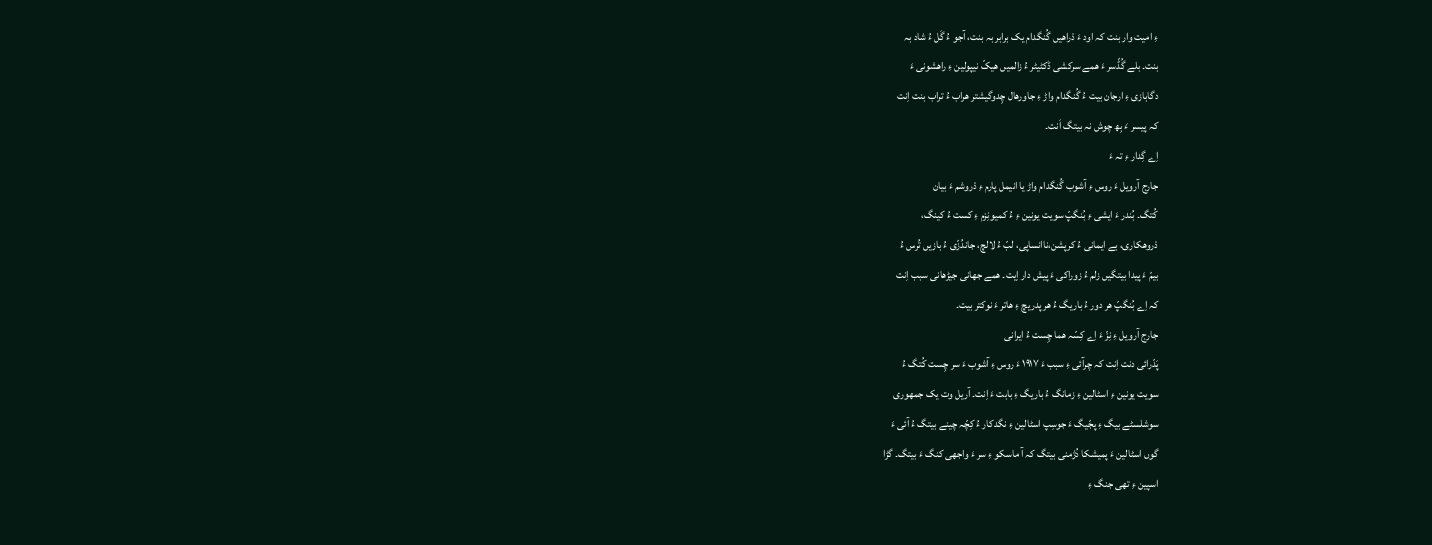ءِ امیت وار بنت کہ اود ءَ دْراھیں گُنگدام یک برابر بہ بنت، آجو ءُ گَل ءُ شاد بہ
بنت۔ بلے گُڈّسر ءَ ھمے سرکشی ڈکٹیٹر ءُ زالمیں ھیکّ نیپولین ءِ راھشونی ءَ
دگابازی ءِ ارجان بیت ءُ گُنگدام واڑ ءِ جاورھال چِدوگیشتر ھراب ءُ تراب بنت اِنت
کہ پیسر ءَ بِھ چوش نہ بیتگ اَنت۔
اِے گِدار ءِ تہ ءَ
جارج آرویل ءَ روس ءِ آشوب گُنگدام واڑ یا انیمل پارم ءِ دْروشم ءَ بیان
کُتگ۔ بُندر ءَ ایشی ءِ بُنگپّ سویت یونین ءِ ءُ کمیونِزم ءِ کست ءُ کینگ،
دْروھکاری، بے ایمانی ءُ کرپشن،ناانساپی، لبّ ءُ لالچ، جاندُزّی ءُ بازیں تُرس ءُ
بیمّ ءَ پیدا بیتگیں زلم ءُ زوراکی ءَ پیش دار اِیت۔ ھمے جھانی جیڑھانی سبب اِنت
کہ اِے بُنگپّ ھر دور ءُ باریگ ءُ ھر پدریچ ءِ ھاتر ءَ نوکتر بیت۔
جارج آرویل ءِ نِزّ ءَ اِے کِسّہ ھما چِست ءُ ایرانی
پَدّرائی دنت اِنت کہ چرآئی ءِ سبب ءَ ۱۹۱۷ ءَ روس ءِ آشوب ءَ سر چِست کُتگ ءُ
سویت یونین ءِ اسٹالین ءِ زمانگ ءُ باریگ ءِ بابت ءَ اِنت۔ آریل وت یک جمھوری
سوشلسٹے بیگ ءِ پجّیگ ءَ جوسِپ اسٹالین ءِ نگدکار ءُ کِچّہ چینے بیتگ ءُ آئی ءَ
گوں اسٹالین ءَ پمیشکا دُژمنی بیتگ کہ آ ماسکو ءِ سر ءَ واجھی کنگ ءَ بیتگ۔ گڑا
اسپین ءِ تھی جنگ ءِ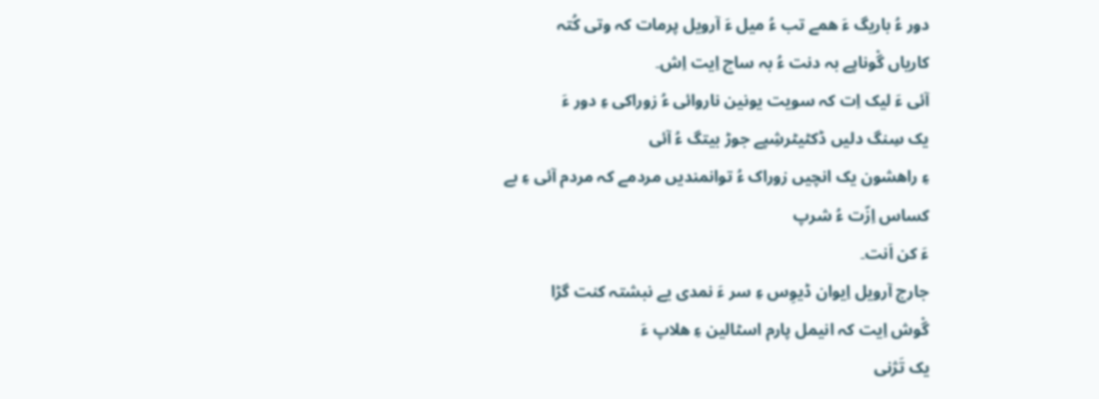دور ءُ باریگ ءَ ھمے تب ءُ میل ءَ آرویل پرمات کہ وتی کُتہ
کاریاں گْوناپے بہ دنت ءُ بہ ساچ اِیت اِش۔
آئی ءَ لیک اِت کہ سویت یونین ناروائی ءُ زوراکی ءِ دور ءَ
یک سِنگ دلیں ڈکٹیٹرشِپے جوڑ بیتگ ءُ آئی
ءِ راھشون یک انچیں زوراک ءُ توانمندیں مردمے کہ مردم آئی ءِ بے
کساس اِزّت ءُ شرپ
ءَ کن اَنت۔
جارج آرویل اِیوان ڈیوِس ءِ سر ءَ نمدی یے نبشتہ کنت گڑا
گْوش اِیت کہ انیمل پارم اسٹالین ءِ ھلاپ ءَ
یک تَژنی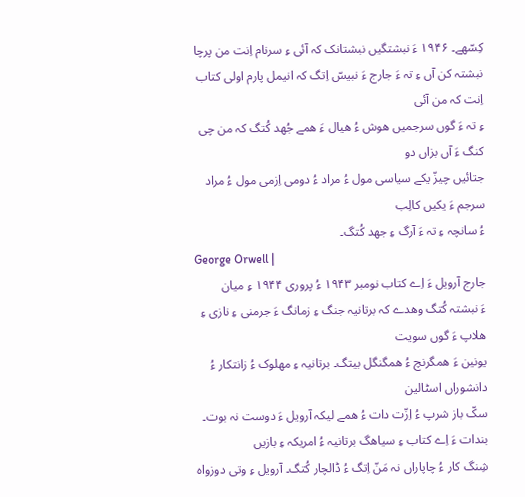کِسّھے۔ ۱۹۴۶ ءَ نبشتگيں نبشتانک کہ آئی ءِ سرنام اِنت من پرچا
نبشتہ کن آں ءِ تہ ءَ جارج ءَ نبیسّ اِتگ کہ انیمل پارم اولی کتاب اِنت کہ من آئی
ءِ تہ ءَ گوں سرجمیں ھوش ءُ ھیال ءَ ھمے جُھد کُتگ کہ من چی کنگ ءَ آں بزاں دو
جتائیں چیزّ یکے سیاسی مول ءُ مراد ءُ دومی اِزمی مول ءُ مراد سرجم ءَ یکیں کالِب
ءُ سانچہ ءِ تہ ءَ آرگ ءِ جھد کُتگ۔
George Orwell |
جارج آرویل ءَ اِے کتاب نومبر ۱۹۴۳ ءُ پروری ۱۹۴۴ ءِ میان
ءَ نبشتہ کُتگ وھدے کہ برتانیہ جنگ ءِ زمانگ ءَ جرمنی ءِ نازی ءِ ھلاپ ءَ گوں سویت
یونین ءَ ھمگرنچ ءُ ھمگنگل بیتگ۔ برتانیہ ءِ مھلوک ءُ زانتکار ءُ دانشوراں اسٹالین
سکّ باز شرپ ءُ اِزّت دات ءُ ھمے لیکہ آرویل ءَ دوست نہ بوت۔
بندات ءَ اِے کتاب ءِ سیاھگ برتانیہ ءُ امریکہ ءِ بازیں
شِنگ کار ءُ چاپاراں نہ مَنّ اِتگ ءُ ڈالچار کُتگ۔ آرویل ءِ وتی دوزواہ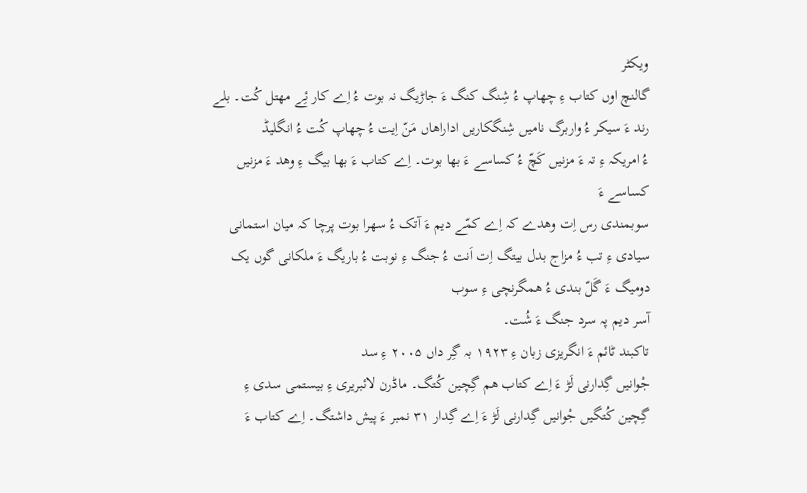ویکٹر
گالنچ اوں کتاب ءِ چھاپ ءُ شِنگ کنگ ءَ جاڑیگ نہ بوت ءُ اِے کار ئِے مھتل کُت۔ بلے
رند ءَ سیکر ءُ واربرگ نامیں شِنگکاریں اداراھاں مَنّ اِیت ءُ چھاپ کُت ءُ انگلیڈ
ءُ امریکہ ءِ تہ ءَ مزنیں کَچّ ءُ کساسے ءَ بھا بوت۔ اِے کتاب ءَ بھا بیگ ءِ وھد ءَ مزنیں کساسے ءَ
سوبمندی رس اِت وھدے کہ اِے کمّے دیم ءَ آتک ءُ سھرا بوت پرچا کہ میان استمانی
سیادی ءِ تب ءُ مزاج بدل بیتگ اِت اَنت ءُ جنگ ءِ نوبت ءُ باریگ ءَ ملکانی گوں یک دومیگ ءَ گَلّ بندی ءُ ھمگرنچی ءِ سوب
آسر دیم پہ سرد جنگ ءَ شُت۔
تاکبند ٹائم ءَ انگریزی زبان ءِ ۱۹۲۳ بہ گِر داں ۲۰۰۵ ءِ سد
جْوانیں گِدارنی لَڑ ءَ اِے کتاب ھم گِچین کُتگ۔ ماڈرن لائبریری ءِ بیستمی سدی ءِ
گِچین کُتگیں جْوانیں گِدارنی لَڑ ءَ اِے گِدار ۳۱ نمبر ءَ پیش داشتگ۔ اِے کتاب ءَ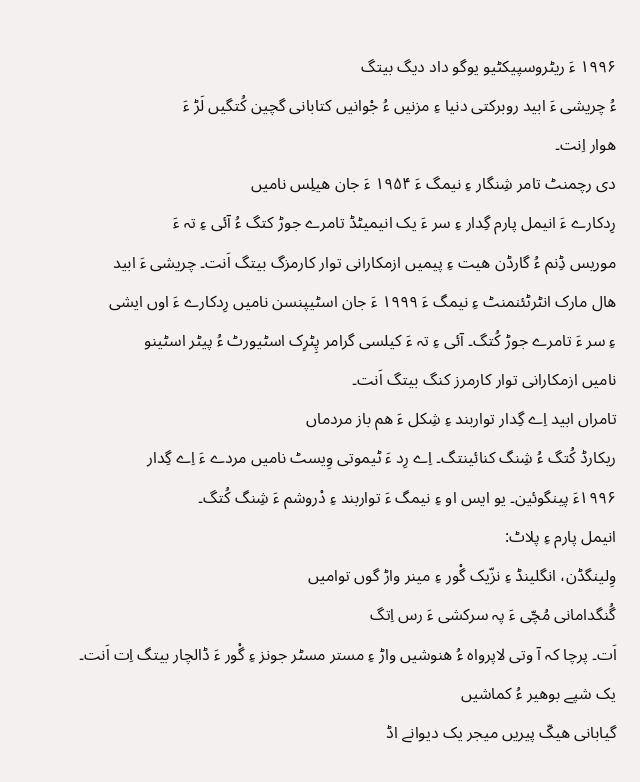۱۹۹۶ ءَ ریٹروسپیکٹیو یوگو داد دیگ بیتگ
ءُ چریشی ءَ ابید روبرکتی دنیا ءِ مزنیں ءُ جْوانیں کتابانی گچین کُتگیں لَڑ ءَ
ھوار اِنت۔
دی رچمنٹ تامر شِنگار ءِ نیمگ ءَ ۱۹۵۴ ءَ جان ھیلِس نامیں
رِدکارے ءَ انیمل پارم گِدار ءِ سر ءَ یک انیمیٹڈ تامرے جوڑ کتگ ءُ آئی ءِ تہ ءَ
موریس ڈِنم ءُ گارڈن ھیت ءِ پیمیں ازمکارانی توار کارمزگ بیتگ اَنت۔ چریشی ءَ ابید
ھال مارک انٹرٹئنمنٹ ءِ نیمگ ءَ ۱۹۹۹ ءَ جان اسٹیپنسن نامیں رِدکارے ءَ اوں ایشی
ءِ سر ءَ تامرے جوڑ کُتگ۔ آئی ءِ تہ ءَ کیلسی گرامر پِٹرِک اسٹیورٹ ءُ پیٹر اسٹینو
نامیں ازمکارانی توار کارمرز کنگ بیتگ اَنت۔
تامراں ابید اِے گِدار تواربند ءِ شِکل ءَ ھم باز مردماں
ریکارڈ کُتگ ءُ شِنگ کنائینتگ۔ اِے رِد ءَ ٹیموتی وِیسٹ نامیں مردے ءَ اِے گِدار
۱۹۹۶ءَ پینگوئین۔ یو ایس او ءِ نیمگ ءَ تواربند ءِ دْروشم ءَ شِنگ کُتگ۔
انیمل پارم ءِ پلاٹ:
وِلینگڈن، انگلینڈ ءِ نزّیک گْور ءِ مینر واڑ گوں توامیں
گُنگدامانی مُچّی ءَ پہ سرکشی ءَ رس اِتگ
اَت۔ پرچا کہ آ وتی لاپرواہ ءُ ھنوشیں واڑ ءِ مستر مسٹر جونز ءِ گْور ءَ ڈالچار بیتگ اِت اَنت۔ یک شپے بوھیر ءُ کماشیں
گیابانی ھیکّ پیریں میجر یک دیوانے اڈ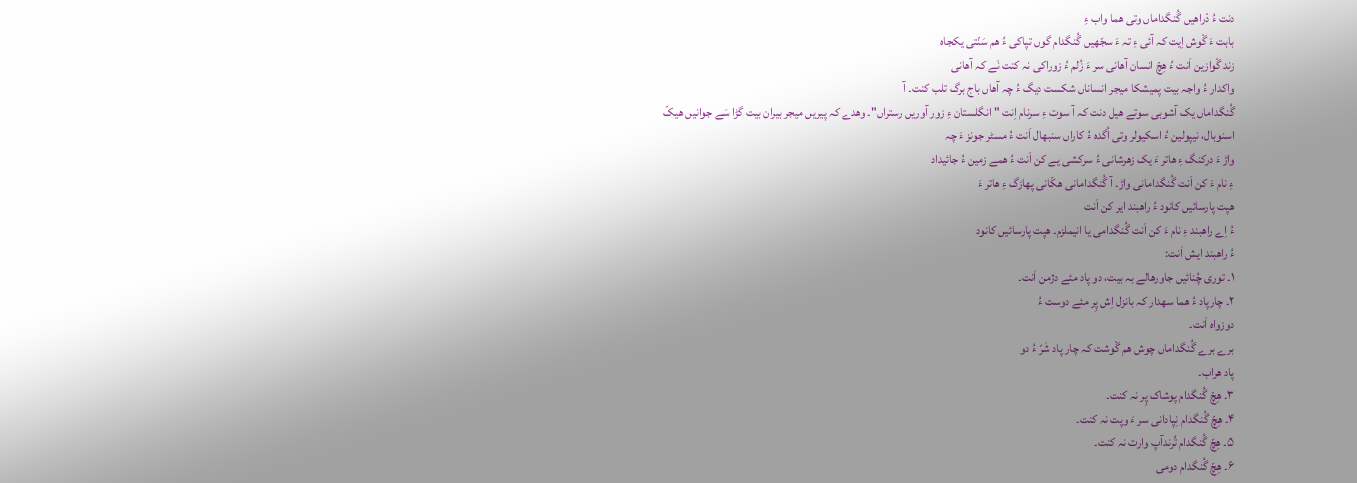دنت ءُ دْراھیں گُنگداماں وتی ھما واب ءِ
بابت ءَ گْوش اِیت کہ آئی ءِ تہ ءَ سجّھیں گُنگدام گوں تپاکی ءُ ھم سَنّتی یکجاہ
زند گْوازین اَنت ءُ ھِچّ انسان آھانی سر ءَ زُلم ءُ زوراکی نہ کنت نَے کہ آھانی
واکدار ءُ واجہ بیت پمیشکا میجر انساناں شکست دیگ ءُ چہ آھاں باج برگ تلب کنت۔ آ
گُنگداماں یک آشوبی سوتے ھیل دنت کہ آ سوت ءِ سرنام اِنت " انگلستان ءِ زور آوریں رستراں"۔ وھدے کہ پیریں میجر بیران بیت گڑا سَے جوانیں ھیکّ
اسنوبال، نیپولین ءُ اسکیولر وتی اُگدہ ءُ کاراں سنبھال اَنت ءُ مسٹر جونز ءَ چہ
واڑ ءَ درکنگ ءِ ھاتر ءَ یک زھرشانی ءُ سرکشی یے کن اَنت ءُ ھمے زمین ءُ جائیداد
ءِ نام ءَ کن اَنت گُنگدامانی واڑ۔ آ گُنگدامانی ھکّانی پھازگ ءِ ھاتر ءَ
ھپت پارسائیں کانود ءُ راھبند ایر کن اَنت
ءُ اِے راھبند ءِ نام ءَ کن اَنت گُنگدامی یا انیملزم۔ ھپت پارسائیں کانود
ءُ راھبند ایش اَنت:
۱۔ توری چُنائیں جاورھالے بہ بیت، دو پاد مئے دژمن اَنت۔
۲۔ چارپاد ءُ ھما سھدار کہ بانزل اِش پِر مئے دوست ءُ
دوزواہ اَنت۔
برے برے گُنگداماں چوش ھم گْوشت کہ چار پاد شَرّ ءُ دو
پاد ھراب۔
۳۔ ھِچّ گُنگدام پوشاک پِر نہ کنت۔
۴۔ ھِچّ گُنگدام نِپادانی سر ءَ وپت نہ کنت۔
۵۔ ھِچّ گُنگدام تُرندآپ وارت نہ کنت۔
۶۔ ھِچّ گُنگدام دومی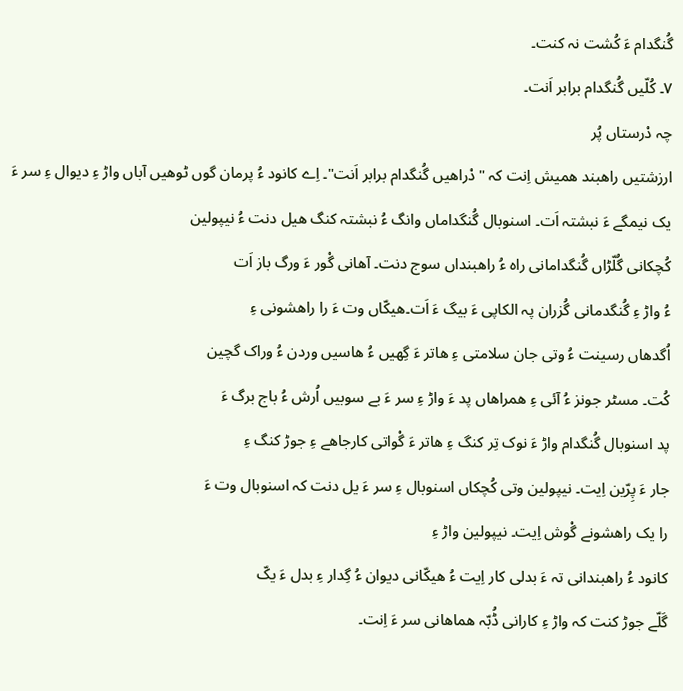گُنگدام ءَ کُشت نہ کنت۔
۷۔ کُلّیں گُنگدام برابر اَنت۔
چہ دْرستاں پُر
ارزشتیں راھبند ھمیش اِنت کہ "دْراھیں گُنگدام برابر اَنت"۔ اِے کانود ءُ پرمان گوں ٹوھیں آباں واڑ ءِ دیوال ءِ سر ءَ
یک نیمگے ءَ نبشتہ اَت۔ اسنوبال گُنگداماں وانگ ءُ نبشتہ کنگ ھیل دنت ءُ نیپولین
کُچکانی گُلّڑاں گُنگدامانی راہ ءُ راھبنداں سوج دنت۔ آھانی گْور ءَ ورگ باز اَت
ءُ واڑ ءِ گُنگدمانی گُزران پہ الکاپی ءَ بیگ ءَ اَت۔ھیکّاں وت ءَ را راھشونی ءِ
اُگدھاں رسینت ءُ وتی جان سلامتی ءِ ھاتر ءَ گِھیں ءُ ھاسیں وردن ءُ وراک گچین
کُت۔ مسٹر جونز ءُ آئی ءِ ھمراھاں پد ءَ واڑ ءِ سر ءَ بے سوبیں اُرش ءُ باج برگ ءَ
پد اسنوبال گُنگدام واڑ ءَ نوک تِر کنگ ءِ ھاتر ءَ گْواتی کارجاھے ءِ جوڑ کنگ ءِ
جار ءَ پِرّین اِیت۔ نیپولین وتی کُچکاں اسنوبال ءِ سر ءَ یل دنت کہ اسنوبال وت ءَ
را یک راھشونے گْوش اِیت۔ نیپولین واڑ ءِ
کانود ءُ راھبندانی تہ ءَ بدلی کار اِیت ءُ ھیکّانی دیوان ءُ گِدار ءِ بدل ءَ یکّ
گَلّے جوڑ کنت کہ واڑ ءِ کارانی ڈُبّہ ھماھانی سر ءَ اِنت۔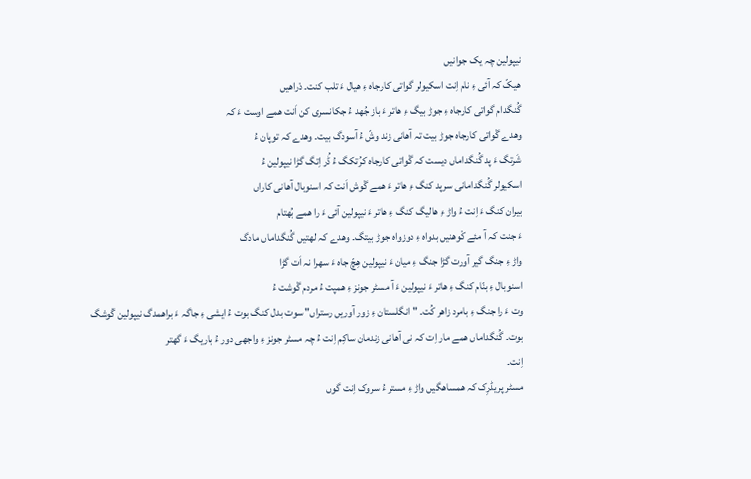نیپولین چہ یک جوانیں
ھیکّ کہ آئی ءِ نام اِنت اسکیولر گواتی کارجاہ ءِ ھیال ءَ تلب کنت۔ دْراھیں
گُنگدام گواتی کارجاہ ءِ جوڑ بیگ ءِ ھاتر ءَ باز جُھد ءُ جکانسری کن اَنت ھمے اوست ءَ کہ
وھدے گْواتی کارجاہ جوڑ بیت تہ آھانی زند وشّ ءُ آسودگ بیت۔ وھدے کہ توپان ءُ
شَرتگ ءَ پد گُنگداماں دیست کہ گْواتی کارجاہ کرُتکگ ءُ ڈُر اِتگ گڑا نیپولین ءُ
اسکیولر گُنگدامانی سرپد کنگ ءِ ھاتر ءَ ھمے گْوش اَنت کہ اسنوبال آھانی کاراں
بیران کنگ ءَ اِنت ءُ واڑ ءِ ھالیگ کنگ ءِ ھاتر ءَ نیپولین آئی ءَ را ھمے بُھتام
ءَ جنت کہ آ مئے کْوھنیں بدواہ ءِ دوزواہ جوڑ بیتگ۔ وھدے کہ لھتیں گُنگداماں مادگ
واڑ ءِ جنگ گیر آورت گڑا جنگ ءِ میان ءَ نیپولین ھِچّ جاہ ءَ سھرا نہ اَت گڑا
اسنوبال ءِ بنّام کنگ ءِ ھاتر ءَ نیپولین ءَ آ مسٹر جونز ءِ ھمپت ءُ مردم گْوشت ءُ
وت ءَ را جنگ ءِ بامرد زاھر کُت۔ " انگلستان ءِ زور آوریں رستراں" سوت بدل کنگ بوت ءُ ایشی ءِ جاگہ ءَ براھمدگ نیپولین گْوشگ
بوت۔ گُنگداماں ھمے مار اِت کہ نی آھانی زندمان ساکِم اِنت ءُ چہ مسٹر جونز ءِ واجھی دور ءُ باریگ ءَ گھتر
اِنت۔
مسٹر پریڈرِک کہ ھمساھگیں واڑ ءِ مستر ءُ سروک اِنت گوں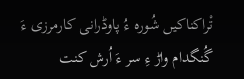تْراکناکیں شُورہ ءُ پاوڈرانی کارمرزی ءَ گُنگدام واڑ ءِ سر ءَ اُرش کنت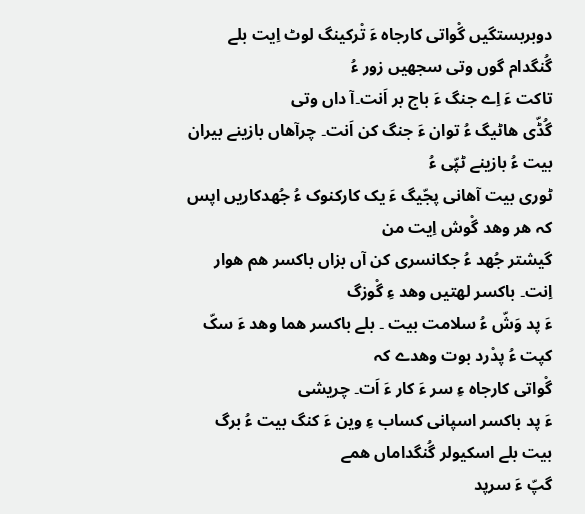دوبربستگیں گْواتی کارجاہ ءَ تْرکینگ لوٹ اِیت بلے گُنگدام گوں وتی سجھیں زور ءُ
تاکت ءَ اِے جنگ ءَ باج بر اَنت۔آ داں وتی
گُڈّی ھاٹیگ ءُ توان ءَ جنگ کن اَنت۔ چرآھاں بازینے بیران بیت ءُ بازینے ٹپّی ءُ
ٹوری بیت آھانی پجّیگ ءَ یک کارکنوک ءُ جُھدکاریں اپس کہ ھر وھد گْوش اِیت من
گیشتر جُھد ءُ جکانسری کن آں بزاں باکسر ھم ھوار اِنت۔ باکسر لھتیں وھد ءِ گْوزگ
ءَ پد وَشّ ءُ سلامت بیت ۔ بلے باکسر ھما وھد ءَ سکّ کپت ءُ پدْرد بوت وھدے کہ
گْواتی کارجاہ ءِ سر ءَ کار ءَ اَت۔ چریشی
ءَ پد باکسر اسپانی کساب ءِ وین ءَ کنگ بیت ءُ برگ بیت بلے اسکیولر گُنگداماں ھمے
گپّ ءَ سرپد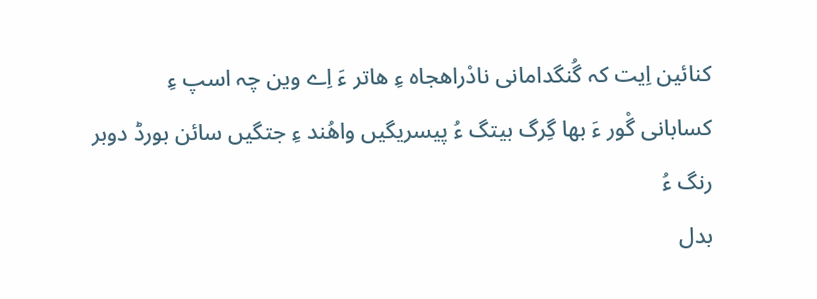کنائین اِیت کہ گُنگدامانی نادْراھجاہ ءِ ھاتر ءَ اِے وین چہ اسپ ءِ
کسابانی گْور ءَ بھا گِرگ بیتگ ءُ پیسریگیں واھُند ءِ جتگیں سائن بورڈ دوبر رنگ ءُ
بدل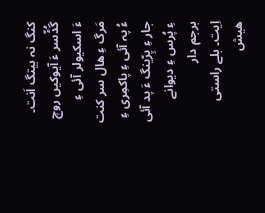کنگ نہ بیتگ اَنت۔ گُڈّسر ءَ آیوکیں روچ ءَ اسکیولر آئی ءِ مَرگ ءِ ھال سر کنت
ءُ پہ آئی ءِ پاکمِری ءِ جار ءِ پِرّینگ ءَ پد آئی ءِ پُرس ءِ دیوانے برجم دار
اِیت۔ بلے راستی ھیش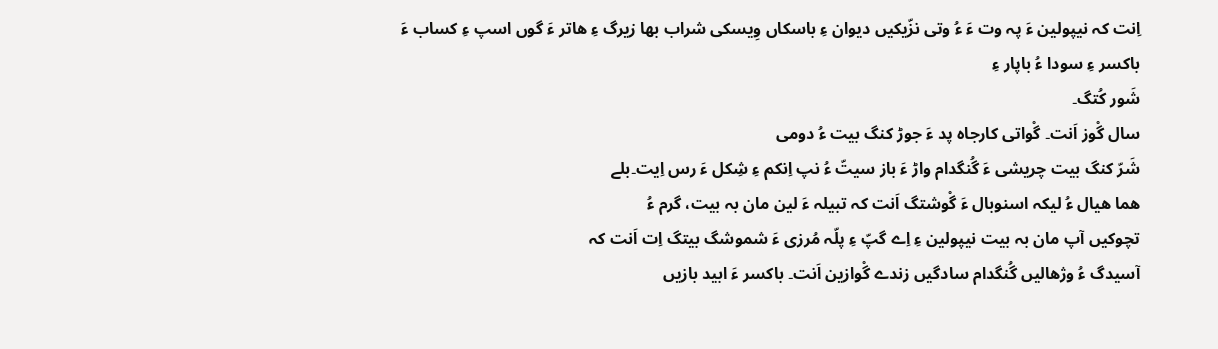اِنت کہ نیپولین ءَ پہ وت ءَ ءُ وتی نزّیکیں دیوان ءِ باسکاں وِیسکی شراب بھا زیرگ ءِ ھاتر ءَ گوں اسپ ءِ کساب ءَ باکسر ءِ سودا ءُ باپار ءِ
شَور کُتگ۔
سال گْوز اَنت۔ گْواتی کارجاہ پد ءَ جوڑ کنگ بیت ءُ دومی
شَرّ کنگ بیت چریشی ءَ گُنگدام واڑ ءَ باز سیتّ ءُ نپ اِنکم ءِ شِکل ءَ رس اِیت۔بلے
ھما ھیال ءُ لیکہ اسنوبال ءَ گْوشتگ اَنت کہ تبیلہ ءَ لین مان بہ بیت، گرم ءُ
تچوکیں آپ مان بہ بیت نیپولین ءِ اِے گپّ ءِ پلّہ مُرزی ءَ شموشگ بیتگ اِت اَنت کہ
آسیدگ ءُ وژھالیں گُنگدام سادگیں زندے گْوازین اَنت۔ باکسر ءَ ابید بازیں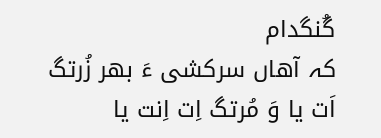گُنگدام
کہ آھاں سرکشی ءَ بھر زُرتگ اَت یا وَ مُرتگ اِت اِنت یا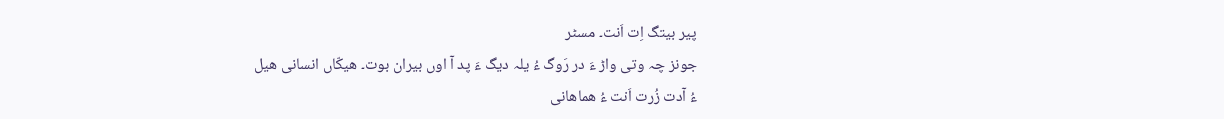پیر بیتگ اِت اَنت۔ مسٹر
جونز چہ وتی واڑ ءَ در رَوگ ءُ یلہ دیگ ءَ پد آ اوں بیران بوت۔ ھیکّاں انسانی ھیل
ءُ آدت زُرت اَنت ءُ ھماھانی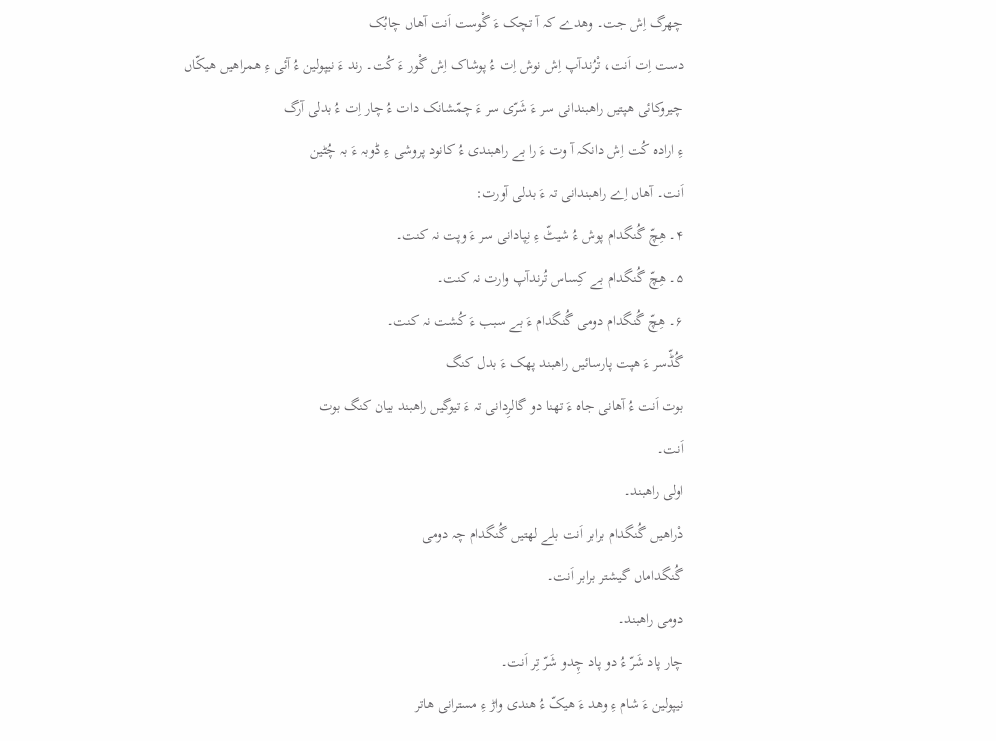چھرگ اِش جت۔ وھدے کہ آ تچک ءَ گْوست اَنت آھاں چابُک
دست اِت اَنت، تْرُندآپ اِش نوش اِت ءُ پوشاک اِش گْور ءَ کُت۔ رند ءَ نیپولین ءُ آئی ءِ ھمراھیں ھیکّاں
چیروکائی ھپتیں راھبندانی سر ءَ شَرّی سر ءَ چمّشانک دات ءُ چار اِت ءُ بدلی آرگ
ءِ ارادہ کُت اِش دانکہ آ وت ءَ را بے راھبندی ءُ کانود پروشی ءِ ڈوبہ ءَ بہ چُٹین
اَنت۔ آھاں اِے راھبندانی تہ ءَ بدلی آورت:
۴۔ ھِچّ گُنگدام پوش ءُ شیٹّ ءِ نِپادانی سر ءَ وپت نہ کنت۔
۵۔ ھِچّ گُنگدام بے کِساس تُرندآپ وارت نہ کنت۔
۶۔ ھِچّ گُنگدام دومی گُنگدام ءَ بے سبب ءَ کُشت نہ کنت۔
گُڈّسر ءَ ھپت پارسائیں راھبند پھک ءَ بدل کنگ
بوت اَنت ءُ آھانی جاہ ءَ تھنا دو گالرِدانی تہ ءَ تیوگیں راھبند بیان کنگ بوت
اَنت۔
اولی راھبند۔
دْراھیں گُنگدام برابر اَنت بلے لھتیں گُنگدام چہ دومی
گُنگداماں گیشتر برابر اَنت۔
دومی راھبند۔
چار پاد شَرّ ءُ دو پاد چِدو شَرّ تِر اَنت۔
نیپولین ءَ شام ءِ وھد ءَ ھیکّ ءُ ھندی واڑ ءِ مسترانی ھاتر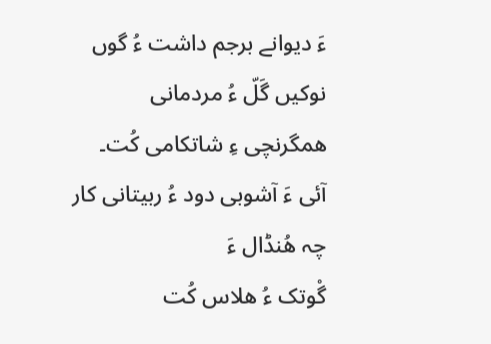ءَ دیوانے برجم داشت ءُ گوں نوکیں گَلّ ءُ مردمانی ھمگرنچی ءِ شاتکامی کُت۔ آئی ءَ آشوبی دود ءُ ربیتانی کار چہ ھُنڈال ءَ
گْوتک ءُ ھلاس کُت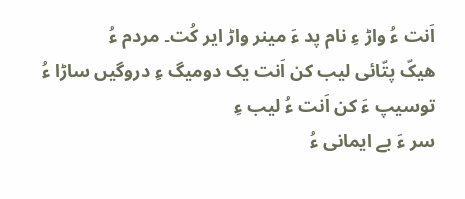اَنت ءُ واڑ ءِ نام پد ءَ مینر واڑ ایر کُت۔ مردم ءُ
ھیکّ پتّائی لیب کن اَنت یک دومیگ ءِ دروگیں ساڑا ءُ توسیپ ءَ کن اَنت ءُ لیب ءِ
سر ءَ بے ایمانی ءُ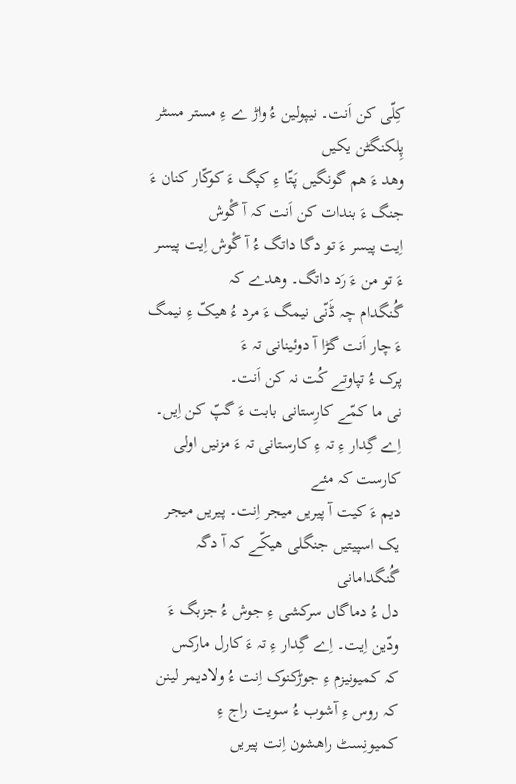کِلّی کن اَنت۔ نیپولین ءُ واڑ ے ءِ مستر مسٹر پِلکنگٹن یکیں
وھد ءَ ھم گونگیں پَتّا ءِ کپگ ءَ کوکّار کنان ءَ جنگ ءَ بندات کن اَنت کہ آ گْوش
اِیت پیسر ءَ تو دگا داتگ ءُ آ گْوش اِیت پیسر ءَ تو من ءَ رَد داتگ۔ وھدے کہ
گُنگدام چہ ڈَنّی نیمگ ءَ مرد ءُ ھیکّ ءِ نیمگ ءَ چار اَنت گڑا آ دوئینانی تہ ءَ
پرک ءُ تپاوتے کُت نہ کن اَنت۔
نی ما کمّے کارِستانی بابت ءَ گپّ کن اِیں۔
اِے گِدار ءِ تہ ءِ کارستانی تہ ءَ مزنیں اولی کارست کہ مئے
دیم ءَ کیت آ پیریں میجر اِنت۔ پیریں میجر یک اسپیتیں جنگلی ھیکّے کہ آ دگہ گُنگدامانی
دل ءُ دماگاں سرکشی ءِ جوش ءُ جزبگ ءَ ودّین اِیت۔ اِے گِدار ءِ تہ ءَ کارل مارکس
کہ کمیونیزم ءِ جوڑکنوک اِنت ءُ ولادیمر لینن کہ روس ءِ آشوب ءُ سویت راج ءِ
کمیونِسٹ راھشون اِنت پیریں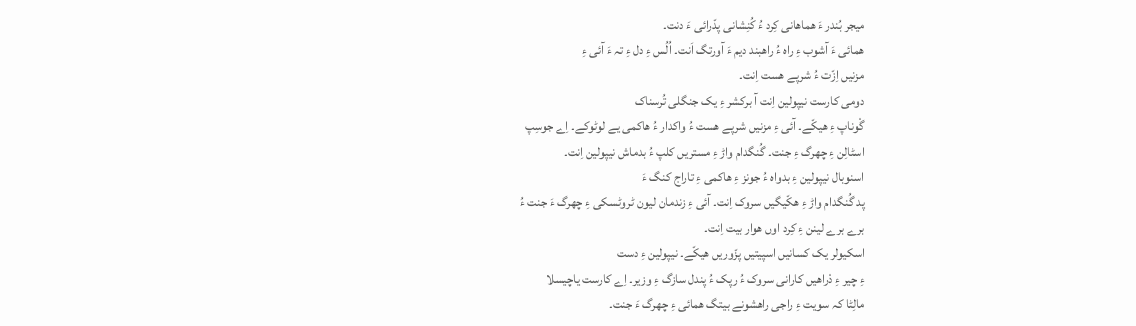میجر بُندر ءَ ھماھانی کِرد ءُ کُنِشانی پدّرائی ءَ دنت۔
ھمائی ءَ آشوب ءِ راہ ءُ راھبند دیم ءَ آورتگ اَنت۔ اُلُس ءِ دل ءِ تہ ءَ آئی ءِ
مزنيں اِزّت ءُ شرپے ھست اِنت۔
دومی کارست نیپولین اِنت آ برکشر ءِ یک جنگلی تُرسناک
گْوناپ ءِ ھیکّے۔ آئی ءِ مزنیں شرپے ھست ءُ واکدار ءُ ھاکمی یے لوٹوکے۔ اِے جوسِپ
اسٹالِن ءِ چھرگ ءِ جنت۔ گُنگدام واڑ ءِ مستریں کلپ ءُ بدماش نیپولین اِنت۔
اسنوبال نیپولین ءِ بدواہ ءُ جونز ءِ ھاکمی ءِ تاراج کنگ ءَ
پد گُنگدام واڑ ءِ ھکّیگیں سروک اِنت۔ آئی ءِ زندمان لیون ٹروٹسکی ءِ چھرگ ءَ جنت ءُ
برے برے لینن ءِ کِرد اوں ھوار بیت اِنت۔
اسکیولر یک کسانیں اسپیتیں پزّوریں ھیکّے۔ نیپولین ءِ دست
ءِ چیر ءِ دْراھیں کارانی سروک ءُ رپک ءُ پندل سازگ ءِ وزیر۔ اِے کارست یاچیسلا
مالِٹا کہ سویت ءِ راجی راھشونے بیتگ ھمائی ءِ چھرگ ءَ جنت۔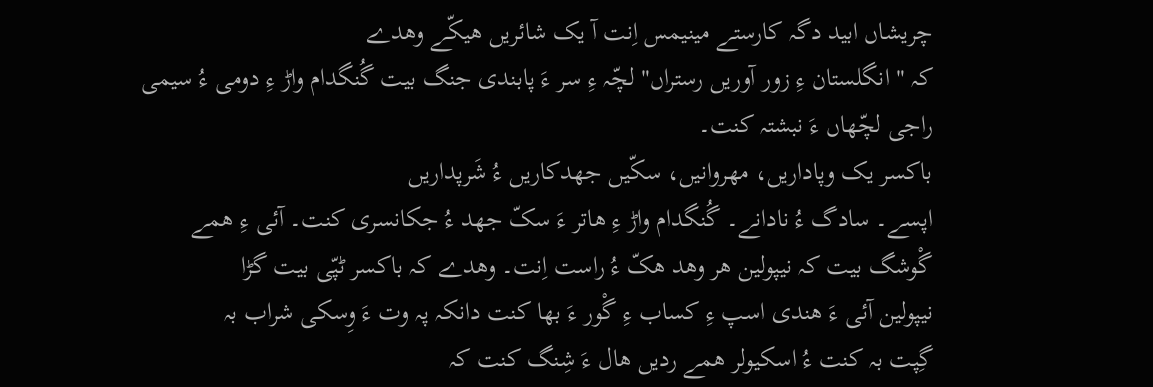چریشاں ابید دگہ کارستے مینیمس اِنت آ یک شائریں ھیکّے وھدے
کہ " انگلستان ءِ زور آوریں رستراں" لچّہ ءِ سر ءَ پابندی جنگ بیت گُنگدام واڑ ءِ دومی ءُ سیمی
راجی لچّھاں ءَ نبشتہ کنت۔
باکسر یک وپاداریں، مھروانیں، سکّیں جھدکاریں ءُ شَرپداریں
اپسے۔ سادگ ءُ نادانے۔ گُنگدام واڑ ءِ ھاتر ءَ سکّ جھد ءُ جکانسری کنت۔ آئی ءِ ھمے
گْوشگ بیت کہ نیپولین ھر وھد ھکّ ءُ راست اِنت۔ وھدے کہ باکسر ٹپّی بیت گڑا
نیپولین آئی ءَ ھندی اسپ ءِ کساب ءِ گْور ءَ بھا کنت دانکہ پہ وت ءَ وِسکی شراب بہ
گِپت بہ کنت ءُ اسکیولر ھمے ردیں ھال ءَ شِنگ کنت کہ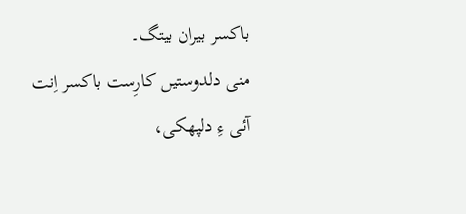باکسر بیران بیتگ۔
منی دلدوستیں کارِست باکسر اِنت آئی ءِ دلپھکی،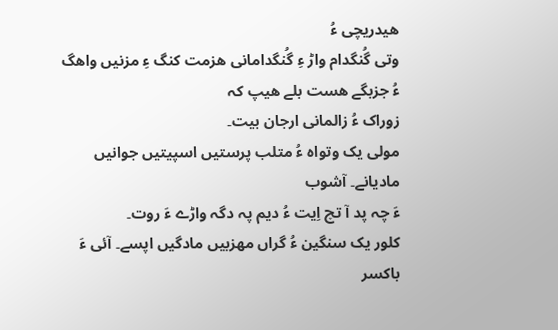ھیدریچی ءُ
وتی گُنگدام واڑ ءِ گُنگدامانی ھزمت کنگ ءِ مزنیں واھگ ءُ جزبگے ھست بلے ھیپ کہ
زوراک ءُ زالمانی ارجان بیت۔
مولی یک وتواہ ءُ متلب پرستیں اسپیتیں جوانیں مادیانے۔ آشوب
ءَ چہ پد آ تچ اِیت ءُ دیم پہ دگہ واڑے ءَ روت۔
کلور یک سنگین ءُ گراں مھزبیں مادگیں اپسے۔ آئی ءَ باکسر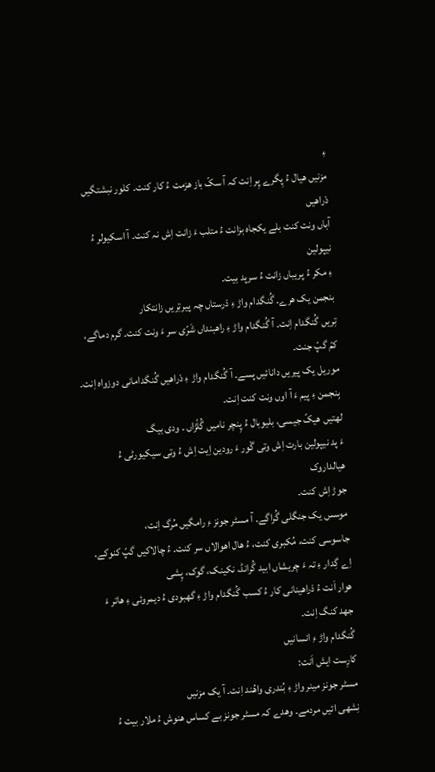ءِ
مزنیں ھیال ءُ پِگرے پِر اِنت کہ آ سکّ باز ھزمت ءُ کار کنت۔ کلور نبشتگیں دْراھیں
آباں ونت کنت بلے یکجاہ بزانت ءُ متلب ءَ زانت اِش نہ کنت۔ آ اسکیولر ءُ نیپولین
ءِ مکر ءُ پریباں زانت ءُ سرپد بیت۔
بنجمن یک ھرے۔ گُنگدام واڑ ءِ دْرستاں چہ پیرتِریں زانتکار
تِریں گُنگدام اِنت۔ آ گُنگدام واڑ ءِ راھبنداں شَرّی سر ءَ ونت کنت۔ گرم دماگے،
کمّ گپّ جنت۔
موریل یک پیریں دانائیں پسے۔ آ گُنگدام واڑ ءِ دْراھیں گُنگدامانی دوزواہ اِنت۔
بِنجمن ءِ پیم ءَ آ اوں ونت کنت اِنت۔
لھتیں ھیکّ جیسی، بلیوبال ءُ پِنچر نامیں گُلّڑاں ۔ ودی بیگ
ءَ پد نیپولین بارت اِش وتی گْور ءَ رودین اِیت اِش ءُ وتی سیکیورٹی ءُ ھیالداروک
جوڑ اِش کنت۔
موسس یک جنگلی گُراگے۔ آ مسٹر جونز ءِ رامگیں مُرگ اِنت،
جاسوسی کنت، مُکبری کنت، ءُ ھال اھوالاں سر کنت۔ ءُ چالاکیں گپّ کنوکے۔
اِے گِدار ءِ تہ ءَ چریشاں ابید گُرانڈ، نکینک، گوک، پِشی
ھوار اَنت ءُ دْراھینانی کار ءُ کسب گُنگدام واڑ ءِ گھبودی ءُ دیمروئی ءِ ھاتر ءَ
جھد کنگ اِنت۔
گُنگدام واڑ ءِ انسانیں
کارِست ایش اَنت:
مسٹر جونز مینر واڑ ءِ بُندری واھُند اِنت۔ آ یک مزنیں
نِشھی ائیں مردمے۔ وھدے کہ مسٹر جونز بے کساس ھنوش ءُ ملار بیت ءُ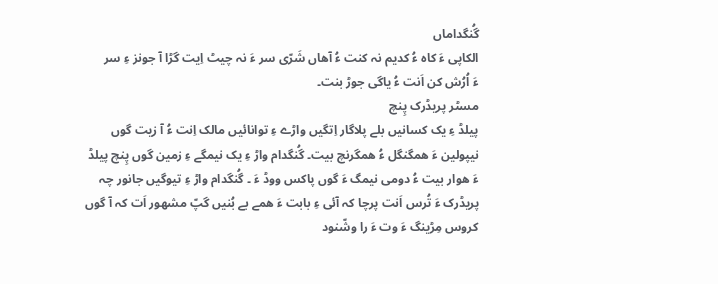گُنگداماں
الکاپی ءَ کاہ ءُ کدیم نہ کنت ءُ آھاں شَرّی سر ءَ نہ چیٹ اِیت گڑا آ جونز ءِ سر
ءَ اُرُش کن اَنت ءُ یاگی جوڑ بنت۔
مسٹر پریڈرک پِنچ
پیلڈ ءِ یک کسانیں بلے پلاگار اِتگیں واڑے ءِ توانائیں مالک اِنت ءُ آ زیت گوں
نیپولین ءَ ھمگنگل ءُ ھمگرنچ بیت۔ گُنگدام واڑ ءِ یک نیمگے ءِ زمین گوں پِنچ پیلڈ
ءَ ھوار بیت ءُ دومی نیمگ ءَ گوں پاکس ووڈ ءَ ۔ گُنگدام واڑ ءِ تیوگیں جانور چہ
پریڈرک ءَ تُرس اَنت پرچا کہ آئی ءِ بابت ءَ ھمے بے بُنیں گپّ مشھور اَت کہ آ گوں
کروس مِڑینگ ءَ وت ءَ را وشّنود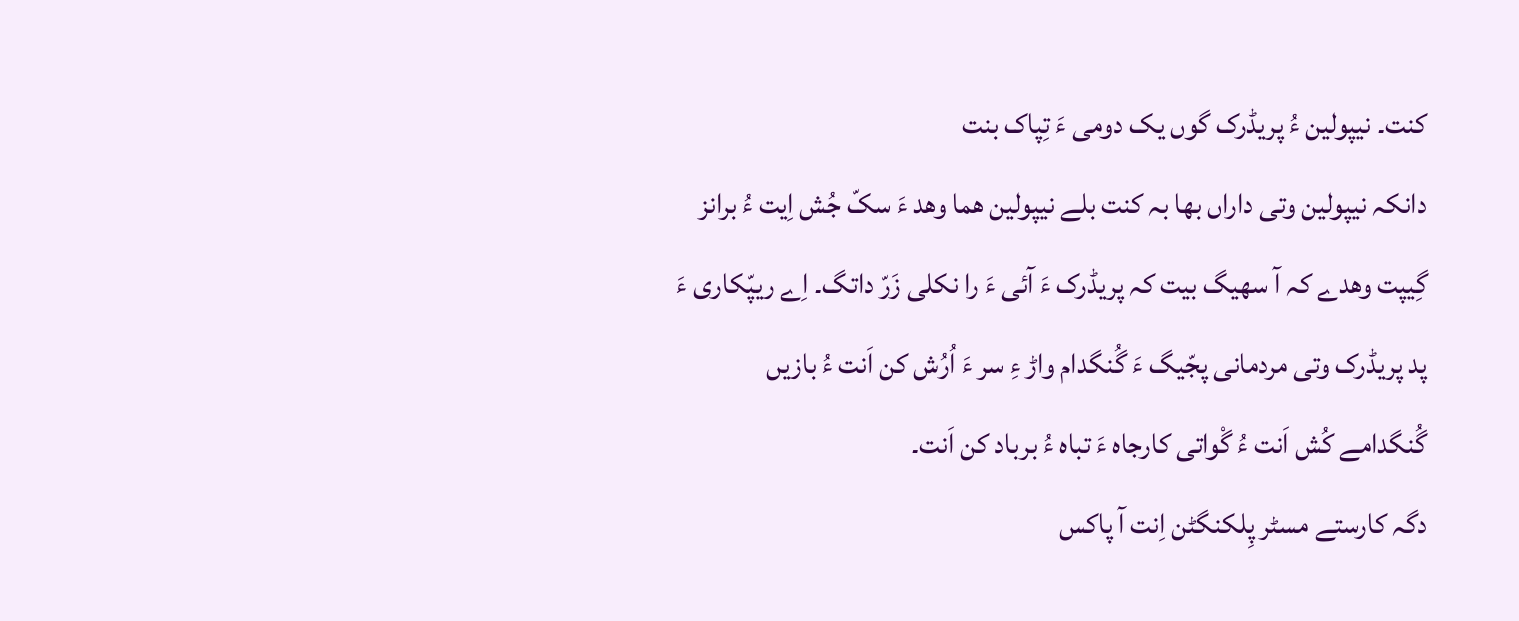کنت۔ نیپولین ءُ پریڈرک گوں یک دومی ءَ تِپاک بنت
دانکہ نیپولین وتی داراں بھا بہ کنت بلے نیپولین ھما وھد ءَ سکّ جُش اِیت ءُ برانز
گِیپت وھدے کہ آ سھیگ بیت کہ پریڈرک ءَ آئی ءَ را نکلی زَرّ داتگ۔ اِے ریپّکاری ءَ
پد پریڈرک وتی مردمانی پجّیگ ءَ گُنگدام واڑ ءِ سر ءَ اُرُش کن اَنت ءُ بازیں
گُنگدامے کُش اَنت ءُ گْواتی کارجاہ ءَ تباہ ءُ برباد کن اَنت۔
دگہ کارستے مسٹر پِلکنگٹن اِنت آ پاکس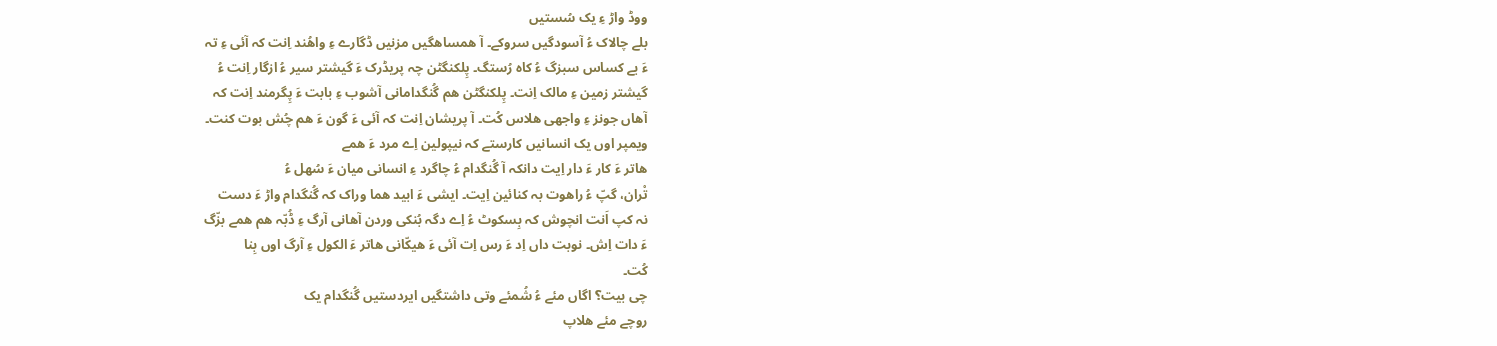ووڈ واڑ ءِ یک سُستیں
بلے چالاک ءُ آسودگیں سروکے۔ آ ھمساھگیں مزنیں ڈگارے ءِ واھُند اِنت کہ آئی ءِ تہ
ءَ بے کساس سبزگ ءُ کاہ رُستگ۔ پِلکنگٹن چہ پریڈرک ءَ گیشتر سیر ءُ ازگار اِنت ءُ
گیشتر زمین ءِ مالک اِنت۔ پِلکنگٹن ھم گُنگدامانی آشوب ءِ بابت ءَ پِگرمند اِنت کہ
آھاں جونز ءِ واجھی ھلاس کُت۔ آ پریشان اِنت کہ آئی ءَ گون ءَ ھم چُش بوت کنت۔
ویمپر اوں یک انسانیں کارستے کہ نیپولین اِے مرد ءَ ھمے
ھاتر ءَ کار ءَ دار اِیت دانکہ آ گُنگدام ءُ چاگرد ءِ انسانی میان ءَ سُھل ءُ
تْران، گپّ ءُ راھوت بہ کنائین اِیت۔ ایشی ءَ ابید ھما وراک کہ گُنگدام واڑ ءَ دست
نہ کپ اَنت انچوش کہ بِسکوٹ ءُ اِے دگہ بُنکی وردن آھانی آرگ ءِ ڈُبّہ ھم ھمے بزّگ
ءَ دات اِش۔ نوبت داں اِد ءَ رس اِت آئی ءَ ھیکّانی ھاتر ءَ الکول ءِ آرگ اوں بِنا
کُت۔
چی بیت؟ اگاں مئے ءُ شُمئے وتی داشتگیں ایردستیں گُنگدام یک
روچے مئے ھلاپ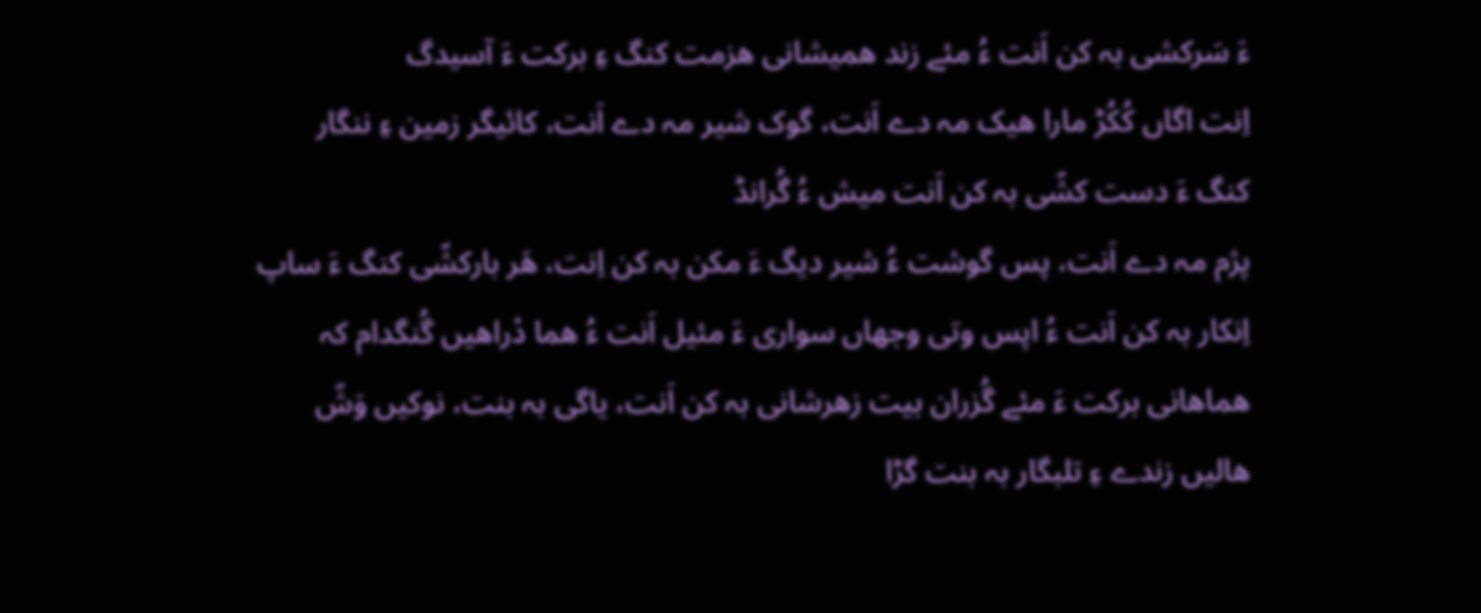ءَ سَرکشی بہ کن اَنت ءُ مئے زند ھمیشانی ھزمت کنگ ءِ برکت ءَ آسیدگ
اِنت اگاں کُکُڑ مارا ھیک مہ دے اَنت، گوک شیر مہ دے اَنت، کائیگر زمین ءِ ننگار
کنگ ءَ دست کشّی بہ کن اَنت میش ءُ گُرانڈ
پژم مہ دے اَنت، پس گوشت ءُ شیر دیگ ءَ مکن بہ کن اِنت، ھَر بارکشّی کنگ ءَ ساپ
اِنکار بہ کن اَنت ءُ اپس وتی وجھاں سواری ءَ مئیل اَنت ءُ ھما دْراھیں گُنگدام کہ
ھماھانی برکت ءَ مئے گُزران بیت زھرشانی بہ کن اَنت، یاگی بہ بنت، نوکیں وَشّ
ھالیں زندے ءِ تلبگار بہ بنت گڑا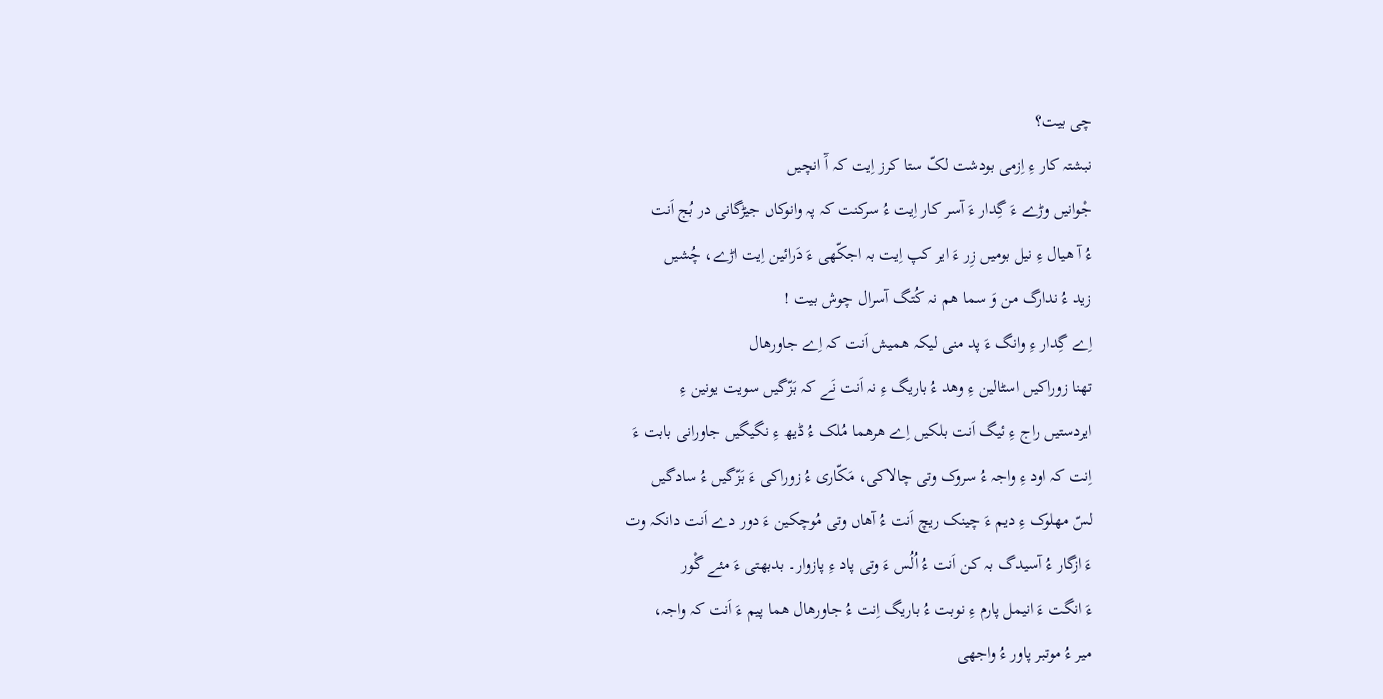چی بیت؟
نبشتہ کار ءِ اِزمی بودشت لکّ ستا کرز اِیت کہ آَ انچیں
جْوانیں وڑے ءَ گِدار ءَ آسر کار اِیت ءُ سرکنت کہ پہ وانوکاں جیڑگانی در بُج اَنت
ءُ آ ھیال ءِ نیل بومیں زِر ءَ ایر کپ اِیت بہ اجکّھی ءَ دَرائین اِیت اڑے، چُشیں
زید ءُ ندارگ من وَ سما ھم نہ کُتگ آسرال چوش بیت !
اِے گِدار ءِ وانگ ءَ پد منی لیکہ ھمیش اَنت کہ اِے جاورھال
تھنا زوراکیں اسٹالین ءِ وھد ءُ باریگ ءِ نہ اَنت نَے کہ بَزّگیں سویت یونین ءِ
ایردستیں راج ءِ ئیگ اَنت بلکیں اِے ھرھما مُلک ءُ ڈیھ ءِ نگیگیں جاورانی بابت ءَ
اِنت کہ اود ءِ واجہ ءُ سروک وتی چالاکی، مَکّاری ءُ زوراکی ءَ بَزّگیں ءُ سادگیں
لسّ مھلوک ءِ دیم ءَ چینک ریچ اَنت ءُ آھاں وتی مُوچکین ءَ دور دے اَنت دانکہ وت
ءَ ازگار ءُ آسیدگ بہ کن اَنت ءُ اُلُس ءَ وتی پاد ءِ پازوار۔ بدبھتی ءَ مئے گْور
ءَ انگت ءَ انیمل پارم ءِ نوبت ءُ باریگ اِنت ءُ جاورھال ھما پیم ءَ اَنت کہ واجہ،
میر ءُ موتبر پاور ءُ واجھی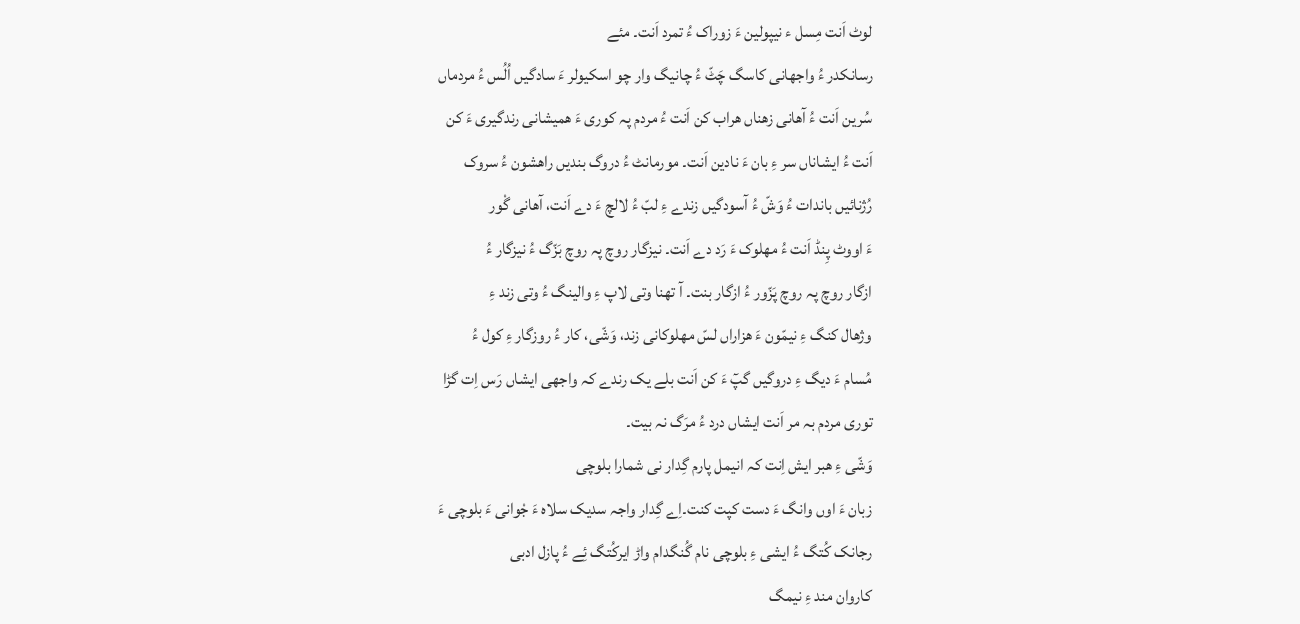لوٹ اَنت مِسل ء نیپولین ءَ زوراک ءُ تمرد اَنت۔ مئے
رسانکدر ءُ واجھانی کاسگ چَٹّ ءُ چانیگ وار چو اسکیولر ءَ سادگیں اُلُس ءُ مردماں
سُرین اَنت ءُ آھانی زھناں ھراب کن اَنت ءُ مردم پہ کوری ءَ ھمیشانی رندگیری ءَ کن
اَنت ءُ ایشاناں سر ءِ بان ءَ نادین اَنت۔ مورمانٹ ءُ دروگ بندیں راھشون ءُ سروک
رُژنائیں باندات ءُ وَشّ ءُ آسودگیں زندے ءِ لبّ ءُ لالچ ءَ دے اَنت، آھانی گْور
ءَ اووٹ پِنڈ اَنت ءُ مھلوک ءَ رَد دے اَنت۔ نیزگار روچ پہ روچ بَزّگ ءُ نیزگار ءُ
ازگار روچ پہ روچ پَزّور ءُ ازگار بنت۔ آ تھنا وتی لاپ ءِ والینگ ءُ وتی زند ءِ
وژھال کنگ ءِ نیمّون ءَ ھزاراں لسّ مھلوکانی زند، وَشّی، کار ءُ روزگار ءِ کول ءُ
مُسام ءَ دیگ ءِ دروگیں گپٓ ءَ کن اَنت بلے یک رندے کہ واجھی ایشاں رَس اِت گڑا
توری مردم بہ مر اَنت ایشاں درد ءُ مرَگ نہ بیت۔
وَشّی ءِ ھبر ایش اِنت کہ انیمل پارم گِدار نی شمارا بلوچی
زبان ءَ اوں وانگ ءَ دست کپت کنت۔اِے گِدار واجہ سدیک سلاہ ءَ جْوانی ءَ بلوچی ءَ
رجانک کُتگ ءُ ایشی ءِ بلوچی نام گُنگدام واڑ ایرکُتگ ئِے ءُ پازل ادبی
کاروان مند ءِ نیمگ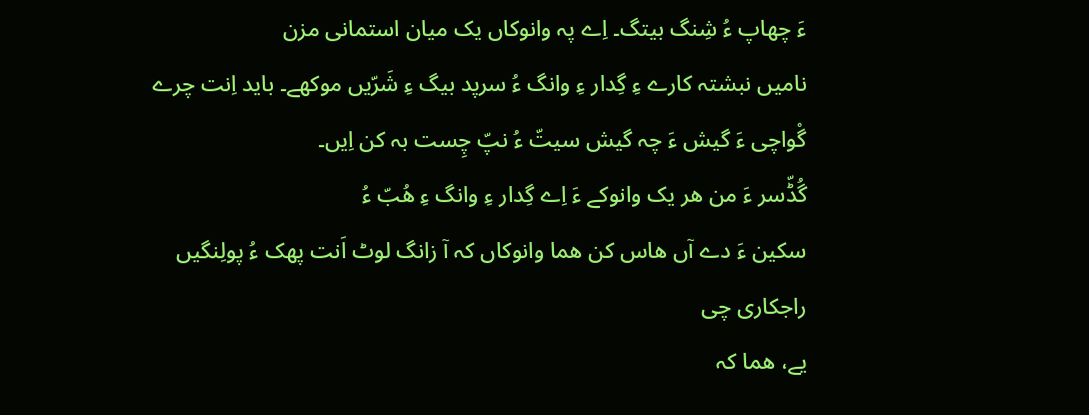ءَ چھاپ ءُ شِنگ بیتگ۔ اِے پہ وانوکاں یک میان استمانی مزن
ناميں نبشتہ کارے ءِ گِدار ءِ وانگ ءُ سرپد بیگ ءِ شَرّیں موکھے۔ باید اِنت چرے
گْواچی ءَ گیش ءَ چہ گیش سیتّ ءُ نپّ چِست بہ کن اِیں۔
گُڈّسر ءَ من ھر یک وانوکے ءَ اِے گِدار ءِ وانگ ءِ ھُبّ ءُ
سکین ءَ دے آں ھاس کن ھما وانوکاں کہ آ زانگ لوٹ اَنت پھک ءُ پولِنگیں راجکاری چی
یے، ھما کہ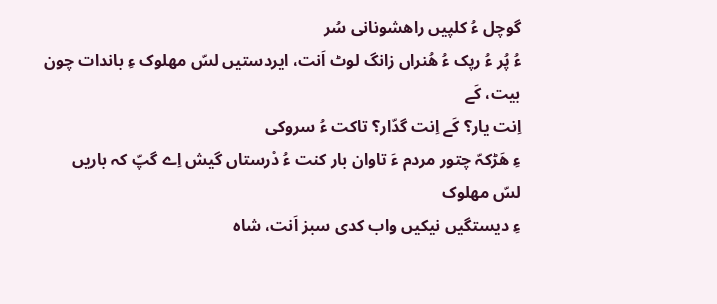گوچل ءُ کلپیں راھشونانی سُر
ءُ پُر ءُ رپک ءُ ھُنراں زانگ لوٹ اَنت، ایردستیں لسّ مھلوک ءِ باندات چون بیت، کَے
اِنت یار؟ کَے اِنت گدّار؟ تاکت ءُ سروکی
ءِ ھَڑکہّ چتور مردم ءَ تاوان بار کنت ءُ دْرستاں گیش اِے گپّ کہ باريں لسّ مھلوک
ءِ دیستگيں نیکیں واب کدی سبز اَنت، شاہ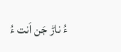ءُ ناڑ جَن اَنت ءُ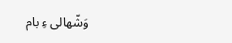وَشّھالی ءِ بام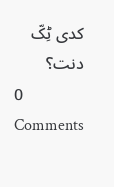کدی ٹِکّ دنت؟
0 Comments